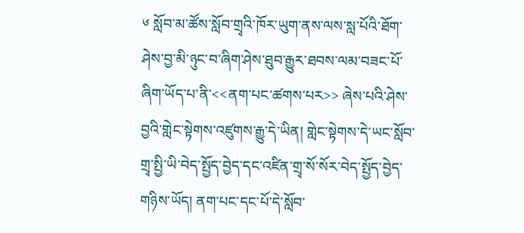༦ སློབ་མ་ཚོས་སློབ་གྲྭའི་ཁོར་ཡུག་ནས་ལས་སླ་པོའི་ཐོག་ཤེས་བྱ་མི་ཉུང་བ་ཞིག་ཤེས་ཐུབ་རྒྱུར་ཐབས་ལམ་བཟང་པོ་ཞིག་ཡོད་པ་ནི་<<ནག་པང་ཚགས་པར>> ཞེས་པའི་ཤེས་བྱའི་གླེང་སྟེགས་འཛུགས་རྒྱུ་དེ་ཡིན། གླེང་སྟེགས་དེ་ཡང་སློབ་གྲྭ་སྤྱི་ཡི་བེད་སྤྱོད་བྱེད་དང་འཛིན་གྲྭ་སོ་སོར་བེད་སྤྱོད་བྱེད་གཉིས་ཡོད། ནག་པང་དང་པོ་དེ་སློབ་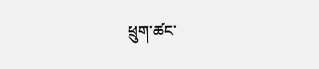ཕྲུག་ཚང་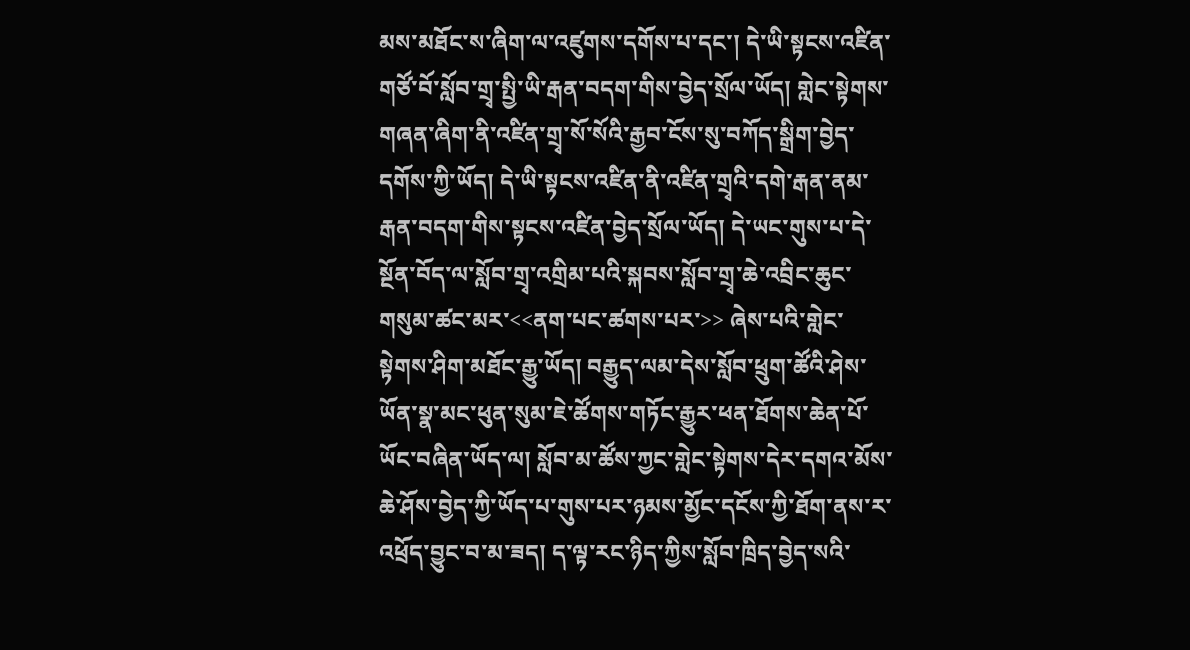མས་མཐོང་ས་ཞིག་ལ་འཛུགས་དགོས་པ་དང་། དེ་ཡི་སྟངས་འཛིན་གཙོ་བོ་སློབ་གྲྭ་སྤྱི་ཡི་རྒན་བདག་གིས་བྱེད་སྲོལ་ཡོད། གླེང་སྟེགས་གཞན་ཞིག་ནི་འཛིན་གྲྭ་སོ་སོའི་རྒྱབ་ངོས་སུ་བཀོད་སྒྲིག་བྱེད་དགོས་ཀྱི་ཡོད། དེ་ཡི་སྟངས་འཛིན་ནི་འཛིན་གྲྭའི་དགེ་རྒན་ནམ་རྒན་བདག་གིས་སྟངས་འཛིན་བྱེད་སྲོལ་ཡོད། དེ་ཡང་གུས་པ་དེ་སྔོན་བོད་ལ་སློབ་གྲྭ་འགྲིམ་པའི་སྐབས་སློབ་གྲྭ་ཆེ་འབྲིང་ཆུང་གསུམ་ཚང་མར་<<ནག་པང་ཚགས་པར་>> ཞེས་པའི་གླེང་སྟེགས་ཤིག་མཐོང་རྒྱུ་ཡོད། བརྒྱུད་ལམ་དེས་སློབ་ཕྲུག་ཚོའི་ཤེས་ཡོན་སྣ་མང་ཕུན་སུམ་ཇེ་ཚོགས་གཏོང་རྒྱུར་ཕན་ཐོགས་ཆེན་པོ་ཡོང་བཞིན་ཡོད་ལ། སློབ་མ་ཚོས་ཀྱང་གླེང་སྟེགས་དེར་དགའ་མོས་ཆེ་ཤོས་བྱེད་ཀྱི་ཡོད་པ་གུས་པར་ཉམས་མྱོང་དངོས་ཀྱི་ཐོག་ནས་ར་འཕྲོད་བྱུང་བ་མ་ཟད། ད་ལྟ་རང་ཉིད་ཀྱིས་སློབ་ཁྲིད་བྱེད་སའི་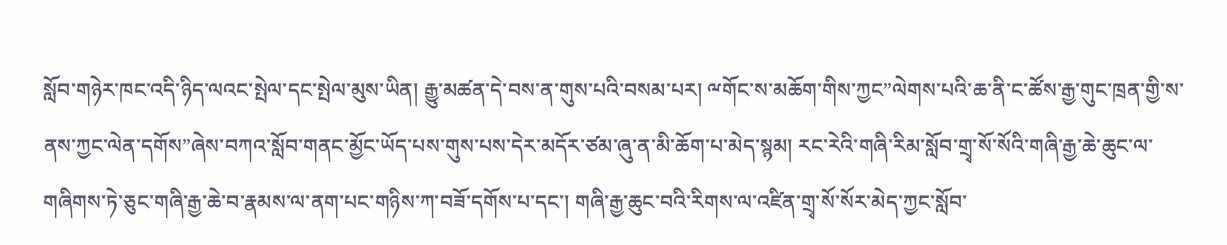སློབ་གཉེར་ཁང་འདི་ཉིད་ལའང་སྤེལ་དང་སྤེལ་མུས་ཡིན། རྒྱུ་མཚན་དེ་བས་ན་གུས་པའི་བསམ་པར། ྋགོང་ས་མཆོག་གིས་ཀྱང”ལེགས་པའི་ཆ་ནི་ང་ཚོས་རྒྱ་གུང་ཁྲན་གྱི་ས་ནས་ཀྱང་ལེན་དགོས”ཞེས་བཀའ་སློབ་གནང་མྱོང་ཡོད་པས་གུས་པས་དེར་མདོར་ཙམ་ཞུ་ན་མི་ཆོག་པ་མེད་སྙམ། རང་རེའི་གཞི་རིམ་སློབ་གྲྭ་སོ་སོའི་གཞི་རྒྱ་ཆེ་ཆུང་ལ་གཞིགས་ཏེ་ཅུང་གཞི་རྒྱ་ཆེ་བ་རྣམས་ལ་ནག་པང་གཉིས་ཀ་བཟོ་དགོས་པ་དང་། གཞི་རྒྱ་ཆུང་བའི་རིགས་ལ་འཛིན་གྲྭ་སོ་སོར་མེད་ཀྱང་སློབ་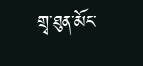གྲྭ་ཐུན་མོང་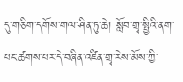དུ་གཅིག་དགོས་གལ་ཤིན་ཏུ་ཆེ། སློབ་གྲྭ་སྤྱིའི་ནག་པང་ཚགས་པར་དེ་བཞིན་འཛིན་གྲྭ་རེས་མོས་ཀྱི་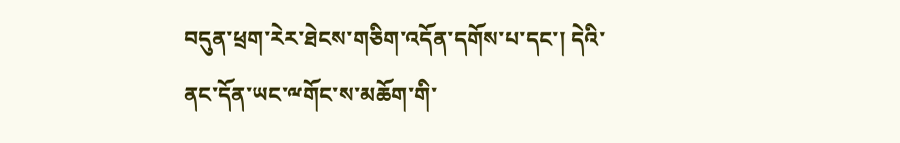བདུན་ཕྲག་རེར་ཐེངས་གཅིག་འདོན་དགོས་པ་དང་། དེའི་ནང་དོན་ཡང་ྋགོང་ས་མཆོག་གི་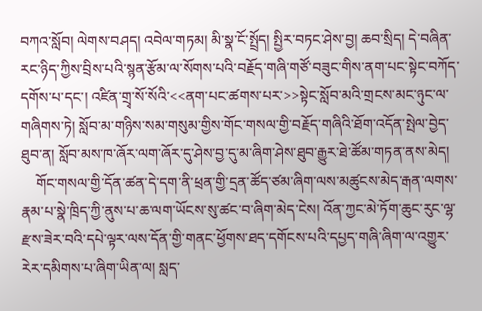བཀའ་སློབ། ལེགས་བཤད། འབེལ་གཏམ། མི་སྣ་ངོ་སྤྲོད། སྤྱིར་བཏང་ཤེས་བྱ། ཆབ་སྲིད། དེ་བཞིན་རང་ཉིད་ཀྱིས་བྲིས་པའི་སྙན་རྩོམ་ལ་སོགས་པའི་བརྗོད་གཞི་གཙོ་བཟུང་གིས་ནག་པང་སྟེང་བཀོད་དགོས་པ་དང་། འཛིན་གྲྭ་སོ་སོའི་<<ནག་པང་ཚགས་པར་>>སྟེང་སློབ་མའི་གྲངས་མང་ཉུང་ལ་གཞིགས་ཏེ། སློབ་མ་གཉིས་སམ་གསུམ་གྱིས་གོང་གསལ་གྱི་བརྗོད་གཞིའི་ཐོག་འདོན་སྤེལ་བྱེད་ཐུབ་ན། སློབ་མས་ཁ་ཞོར་ལག་ཞོར་དུ་ཤེས་བྱ་དུ་མ་ཞིག་ཤེས་ཐུབ་རྒྱུར་ཐེ་ཚོམ་གཏན་ནས་མེད།
    གོང་གསལ་གྱི་དོན་ཚན་དེ་དག་ནི་ཕྲན་གྱི་དྲན་ཚོད་ཙམ་ཞིག་ལས་མཚུངས་མེད་རྒན་ལགས་རྣམ་པ་སྣེ་ཁྲིད་ཀྱི་ནུས་པ་ཆ་ལག་ཡོངས་སུ་ཚང་བ་ཞིག་མེད་ངེས། འོན་ཀྱང་མེ་ཏོག་ཆུང་རུང་ལྷ་རྫས་ཟེར་བའི་དཔེ་ལྟར་ལས་དོན་གྱི་གནང་ཕྱོགས་ཐད་དགོངས་པའི་དཔྱད་གཞི་ཞིག་ལ་འགྱུར་རེར་དམིགས་པ་ཞིག་ཡིན་ལ། སླད་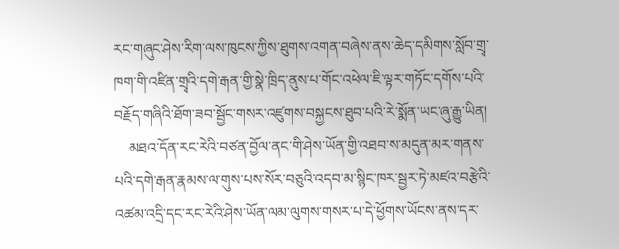རང་གཞུང་ཤེས་རིག་ལས་ཁུངས་ཀྱིས་ཐུགས་འགན་བཞེས་ནས་ཆེད་དམིགས་སློབ་གྲྭ་ཁག་གི་འཛིན་གྲྭའི་དགེ་རྒན་གྱི་སྣེ་ཁྲིད་ནུས་པ་གོང་འཕེལ་ཇི་ལྟར་གཏོང་དགོས་པའི་བརྗོད་གཞིའི་ཐོག་ཟབ་སྦྱོང་གསར་འཛུགས་བསྐྱངས་ཐུབ་པའི་རེ་སྨོན་ཡང་ཞུ་རྒྱུ་ཡིན།
    མཐའ་དོན་རང་རེའི་བཙན་བྱོལ་ནང་གི་ཤེས་ཡོན་གྱི་འཐབ་ས་མདུན་མར་གནས་པའི་དགེ་རྒན་རྣམས་ལ་གུས་པས་སོར་བཅུའི་འདབ་མ་སྙིང་ཁར་སྦྱར་ཏེ་མཛའ་བརྩེའི་འཚམ་འདྲི་དང་རང་རེའི་ཤེས་ཡོན་ལམ་ལུགས་གསར་པ་དེ་ཕྱོགས་ཡོངས་ནས་དར་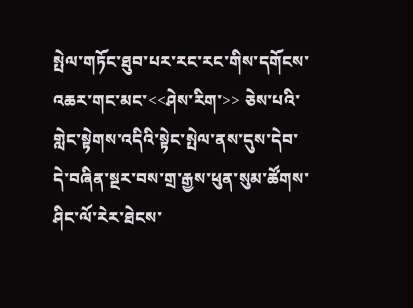སྤེལ་གཏོང་ཐུབ་པར་རང་རང་གིས་དགོངས་འཆར་གང་མང་<<ཤེས་རིག་>> ཅེས་པའི་གླེང་སྟེགས་འདིའི་སྟེང་སྤེལ་ནས་དུས་དེབ་དེ་བཞིན་སྔར་བས་གྲ་རྒྱས་ཕུན་སུམ་ཚོགས་ཤིང་ལོ་རེར་ཐེངས་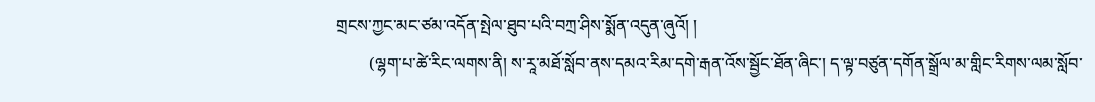གྲངས་ཀྱང་མང་ཙམ་འདོན་སྤེལ་ཐུབ་པའི་བཀྲ་ཤིས་སྨོན་འདུན་ཞུའོ། །
        (ལྷག་པ་ཚེ་རིང་ལགས་ནི། ས་རཱ་མཐོ་སློབ་ནས་དམའ་རིམ་དགེ་རྒན་འོས་སྦྱོང་ཐོན་ཞིང་། ད་ལྟ་བཙུན་དགོན་སྒྲོལ་མ་གླིང་རིགས་ལམ་སློབ་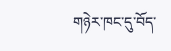གཉེར་ཁང་དུ་བོད་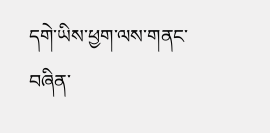དགེ་ཡིས་ཕྱག་ལས་གནང་བཞིན་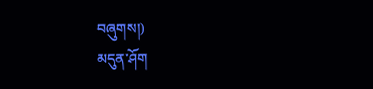བཞུགས།)
མདུན་ཤོག